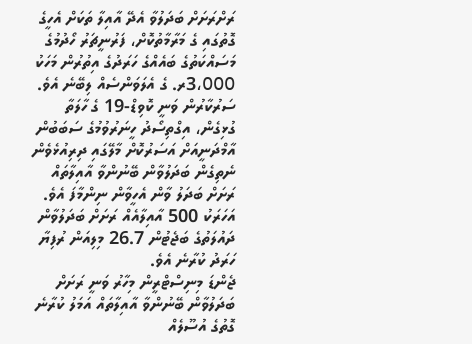ރަށްރަށަށް ބަދަލުވާ އެދޭ އާއިލާ ތަކަށް އެހީގެ ގޮތުގައި ގެ މަރާމާތުކޮށް، ފަރުނީޗަރު ހޯދުމުގެ މަސައްކަތުގެ ބައެއްގެ ހަރަދުގެ އިތުރުން މަހަކު 3،000ރ. ގެ އެލަވަންސެއް ލިބޭނެ އެވެ.
ސަރުކާރުން ވަނީ ކޮވިޑް-19 ގެ ހާލަތާ ގުޅިގެން، އިގްތިސޯދު ހީނަރުވުމުގެ ސަބަބުން އާމްދަނީއަށް އަސަރުކޮށް މާލޭގައި ދިރިއުޅެވެން ނެތިގެން ބަދަލުވާން ބޭނުންވާ އާއިލާތައް ރަށަށް ބަދަލު ވާން އެހީވާން ނިންމާފަ އެވެ. އަހަރަކު 500 އާއިލާއެއް ރަށަށް ބަދަލުވާން ދައުލަތުގެ ބަޖެޓުން 26.7 މިލިއަން ރުފިޔާ ހަރަދު ކުރާނެ އެވެ.
ޖެންޑަ މިނިސްޓްރީން މިހާރު ވަނީ ރަށަށް ބަދަލުވާން ބޭނުންވާ އާއިލާތައް އަމަލު ކުރާނެ ގޮތުގެ އުސޫލެއް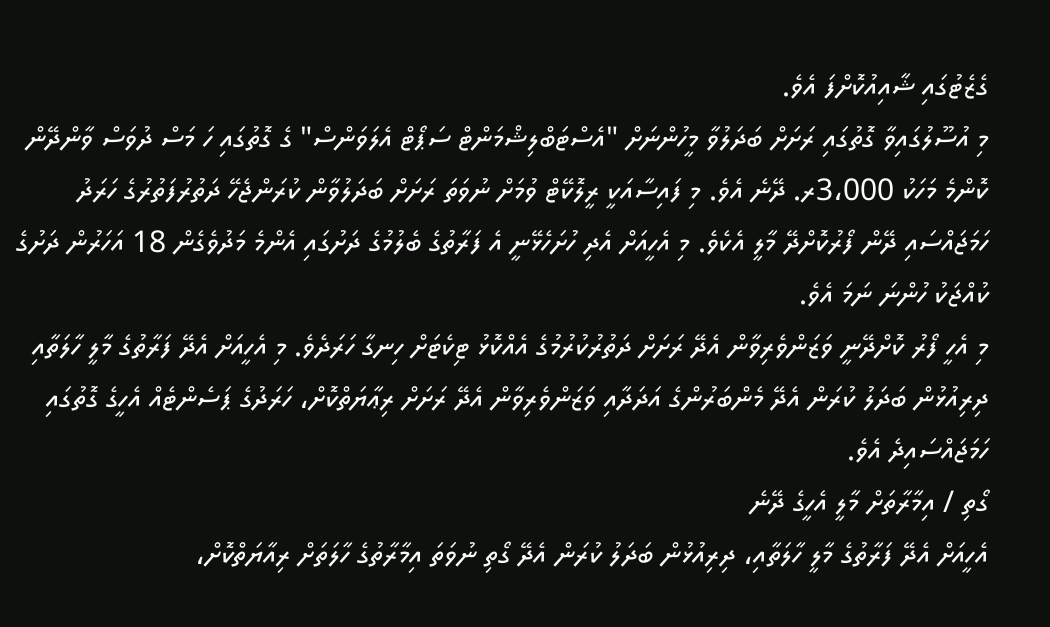ގެޒެޓުގައި ޝާއިއުކޮށްފަ އެވެ.
މި އުސޫލުގައިވާ ގޮތުގައި ރަށަށް ބަދަލުވާ މީހުންނަށް "އެސްޓަބްލިޝްމަންޓް ސަޕޯޓް އެލަވަންސް" ގެ ގޮތުގައި ހަ މަސް ދުވަސް ވާންދޭން ކޮންމެ މަހަކު 3،000ރ. ދޭނެ އެވެ. މި ފައިސާއަކީ ރީލޮކޭޓް ވުމަށް ނުވަތަ ރަށަށް ބަދަލުވާން ކުރަންޖެހޭ ދަތުރުފަތުރުގެ ހަރަދު ހަމަޖައްސައި ދޭން ފޯރުކޮށްދޭ މާލީ އެކެވެ. މި އެހީއަށް އެދި ހުށަހެޅޭނީ އެ ފަރާތުގެ ބެލުމުގެ ދަށުގައި އެންމެ މަދުވެގެން 18 އަހަރުން ދަށުގެ ކުއްޖަކު ހުންނަ ނަމަ އެވެ.
މި އެހީ ފޯރު ކޮށްދޭނީ ވަޒަންވެރިވާން އެދޭ ރަށަށް ދަތުރުކުރުމުގެ އެއްކޮޅު ޓިކެޓަށް ހިނގާ ހަރަދެވެ. މި އެހީއަށް އެދޭ ފަރާތުގެ މާލީ ހާލަތާއި ދިރިއުޅުން ބަދަލު ކުރަން އެދޭ މެންބަރުންގެ އަދަދާއި ވަޒަންވެރިވާން އެދޭ ރަށަށް ރިޢާޔަތްކޮށް، ހަރަދުގެ ޕަސެންޓެއް އެހީގެ ގޮތުގައި ހަމަޖައްސައިދެ އެވެ.
ގޯތި / އިމާރާތަށް މާލީ އެހީގެ ދޭނެ
އެހީއަށް އެދޭ ފަރާތުގެ މާލީ ހާލަތާއި، ދިރިއުޅުން ބަދަލު ކުރަން އެދޭ ގޯތި ނުވަތަ އިމާރާތުގެ ހާލަތަށް ރިއާޔަތްކޮށް،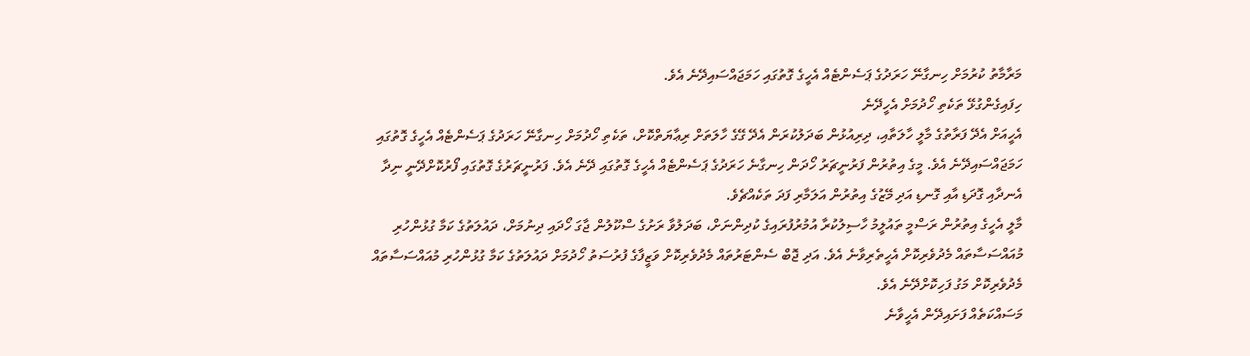މަރާމާތު ކުރުމަށް ހިނގާނޭ ހަރަދުގެ ޕަސެންޓެއް އެހީގެ ގޮތުގައި ހަމަޖައްސައިދޭނެ އެވެ.
ހިފައިގެންގުޅޭ ތަކެތި ހޯދުމަށް އެހީދޭނެ
އެހީއަށް އެދޭ ފަރާތުގެ މާލީ ހާލަތާއި، ދިރިއުޅުން ބަދަލުކުރަން އެދޭ ގޭގެ ހާލަތަށް ރިޢާޔަތްކޮށް، ތަކެތި ހޯދުމަށް ހިނގާނޭ ހަރަދުގެ ޕަސެންޓެއް އެހީގެ ގޮތުގައި ހަމަޖައްސައިދޭނެ އެވެ. މީގެ އިތުރުން ފަރުނީޗަރު ހޯދަން ހިނގާނެ ހަރަދުގެ ޕަސެންޓެއް އެހީގެ ގޮތުގައި ދޭނެ އެވެ. ފަރުނީޗަރުގެ ގޮތުގައި ފޯރުކޮށްދޭނީ ނިދާ އެނދާއި ގޮދަޑި އާއި ގޮނޑި އަދި މޭޒުގެ އިތުރުން އަލަމާރި ފަދަ ތަކެއްޗެވެ.
މާލީ އެހީގެ އިތުރުން ރަސްމީ ތައުލީމު ހާސިލުކުރާ އުމުރުފުރައިގެ ކުދިންނަށް، ބަދަލުވާ ރަށުގެ ސްކޫލުން ޖާގަ ހޯދައި ދިނުމަށް، ދައުލަތުގެ ކަމާ ގުޅުންހުރި މުއައްސަސާތައް މެދުވެރިކޮށް އެހީތެރިވާނެ އެވެ. އަދި ޖޮބް ސެންޓަރުތައް މެދުވެރިކޮށް ވަޒީފާގެ ފުރުސަތު ހޯދުމަށް ދައުލަތުގެ ކަމާ ގުޅުންހުރި މުއައްސަސާތައް މެދުވެރިކޮށް މަގު ފަހިކޮށްދޭނެ އެވެ.
މަސައްކަތެއް ފަށައިދޭން އެހީވާނެ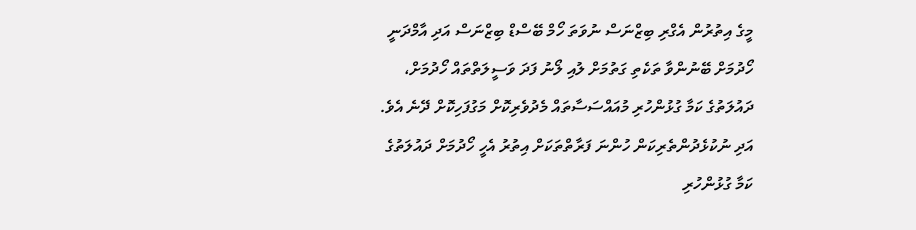މީގެ އިތުރުން އެގްރި ބިޒްނަސް ނުވަތަ ހޯމް ބޭސްޑް ބިޒްނަސް އަދި އާމްދަނީ ހޯދުމަށް ބޭނުންވާ ތަކެތި ގަތުމަށް ލުއި ލޯނު ފަދަ ވަސީލަތްތައް ހޯދުމަށް، ދައުލަތުގެ ކަމާ ގުޅުންހުރި މުއައްސަސާތައް މެދުވެރިކޮށް މަގުފަހިކޮށް ދޭނެ އެވެ. އަދި ނުކުޅެދުންތެރިކަން ހުންނަ ފަރާތްތަކަށް އިތުރު އެހީ ހޯދުމަށް ދައުލަތުގެ ކަމާ ގުޅުންހުރި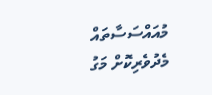މުއައްސަސާތައް މެދުވެރިކޮށް މަގު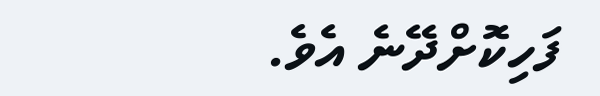ފަހިކޮށްދޭނެ އެވެ.